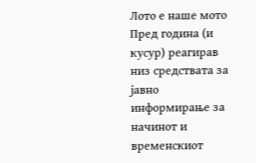Лото е наше мото
Пред година (и кусур) реагирав низ средствата за јавно информирање за начинот и временскиот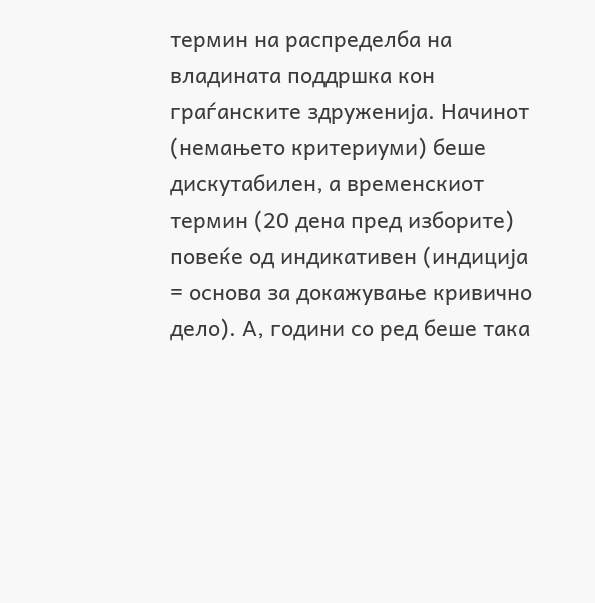термин на распределба на владината поддршка кон граѓанските здруженија. Начинот (немањето критериуми) беше дискутабилен, а временскиот термин (20 дена пред изборите) повеќе од индикативен (индиција = основа за докажување кривично дело). А, години со ред беше така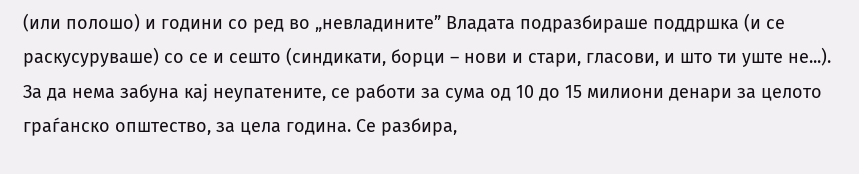(или полошо) и години со ред во „невладините” Владата подразбираше поддршка (и се раскусуруваше) со се и сешто (синдикати, борци – нови и стари, гласови, и што ти уште не...).
За да нема забуна кај неупатените, се работи за сума од 10 до 15 милиони денари за целото граѓанско општество, за цела година. Се разбира,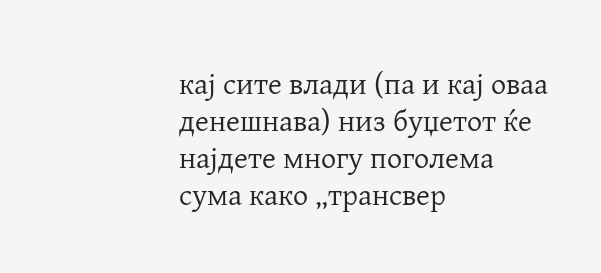кај сите влади (па и кај оваа денешнава) низ буџетот ќе најдете многу поголема сума како „трансвер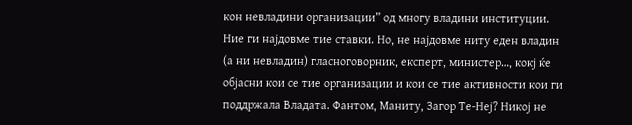кон невладини организации” од многу владини институции. Ние ги најдовме тие ставки. Но, не најдовме ниту еден владин (а ни невладин) гласноговорник, експерт, министер…, кокј ќе објасни кои се тие организации и кои се тие активности кои ги поддржала Владата. Фантом, Маниту, Загор Те-Неј? Никој не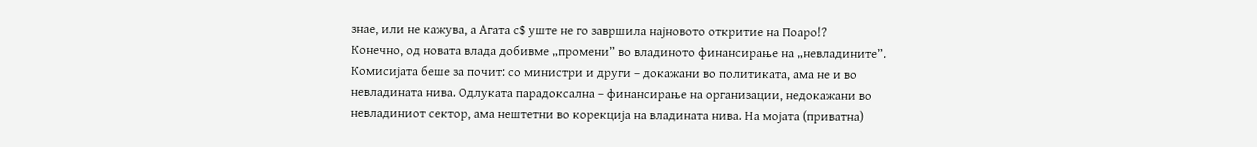знае, или не кажува, а Агата с$ уште не го завршила најновото откритие на Поаро!?
Конечно, од новата влада добивме „промени” во владиното финансирање на „невладините”. Комисијата беше за почит: со министри и други – докажани во политиката, ама не и во невладината нива. Одлуката парадоксална – финансирање на организации, недокажани во невладиниот сектор, ама нештетни во корекција на владината нива. На мојата (приватна)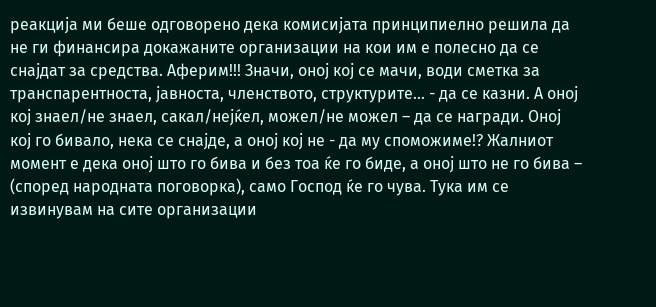реакција ми беше одговорено дека комисијата принципиелно решила да не ги финансира докажаните организации на кои им е полесно да се снајдат за средства. Аферим!!! Значи, оној кој се мачи, води сметка за транспарентноста, јавноста, членството, структурите… - да се казни. А оној кој знаел/не знаел, сакал/нејќел, можел/не можел – да се награди. Оној кој го бивало, нека се снајде, а оној кој не - да му споможиме!? Жалниот момент е дека оној што го бива и без тоа ќе го биде, а оној што не го бива – (според народната поговорка), само Господ ќе го чува. Тука им се извинувам на сите организации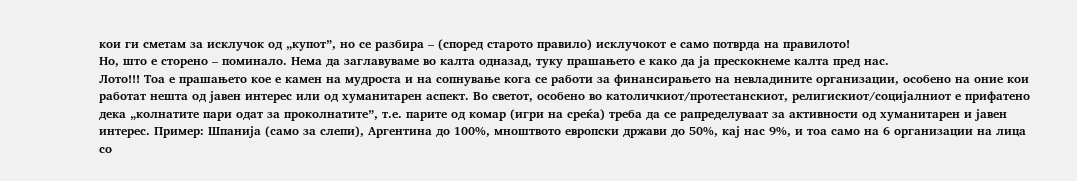кои ги сметам за исклучок од „купот”, но се разбира – (според старото правило) исклучокот е само потврда на правилото!
Но, што е сторено – поминало. Нема да заглавуваме во калта одназад, туку прашањето е како да ја прескокнеме калта пред нас.
Лото!!! Тоа е прашањето кое е камен на мудроста и на сопнување кога се работи за финансирањето на невладините организации, особено на оние кои работат нешта од јавен интерес или од хуманитарен аспект. Во светот, особено во католичкиот/протестанскиот, религискиот/социјалниот е прифатено дека „колнатите пари одат за проколнатите”, т.е. парите од комар (игри на среќа) треба да се рапределуваат за активности од хуманитарен и јавен интерес. Пример: Шпанија (само за слепи), Аргентина до 100%, мноштвото европски држави до 50%, кај нас 9%, и тоа само на 6 организации на лица со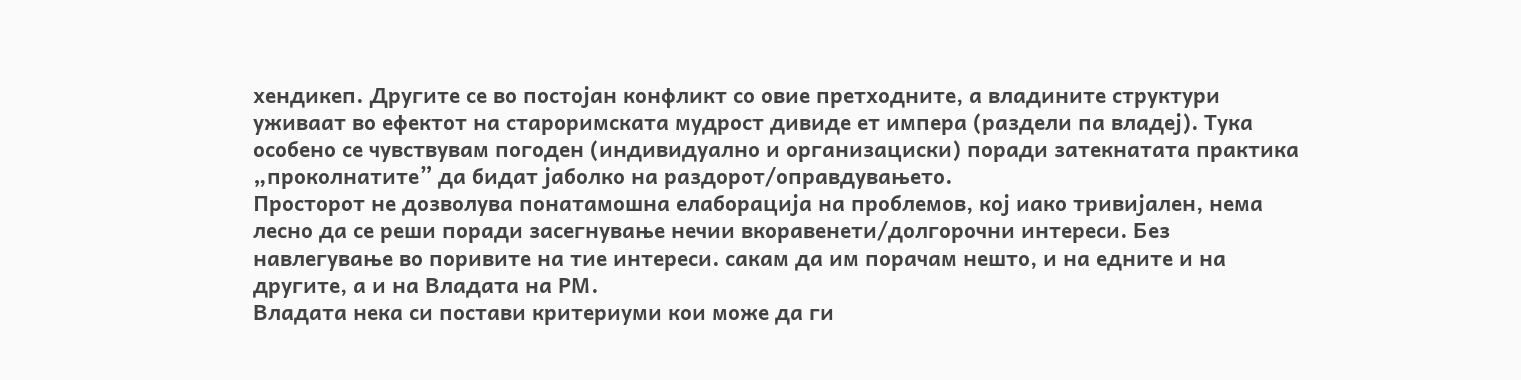хендикеп. Другите се во постојан конфликт со овие претходните, а владините структури уживаат во ефектот на староримската мудрост дивиде ет импера (раздели па владеј). Тука особено се чувствувам погоден (индивидуално и организациски) поради затекнатата практика „проколнатите” да бидат јаболко на раздорот/оправдувањето.
Просторот не дозволува понатамошна елаборација на проблемов, кој иако тривијален, нема лесно да се реши поради засегнување нечии вкоравенети/долгорочни интереси. Без навлегување во поривите на тие интереси. сакам да им порачам нешто, и на едните и на другите, а и на Владата на РМ.
Владата нека си постави критериуми кои може да ги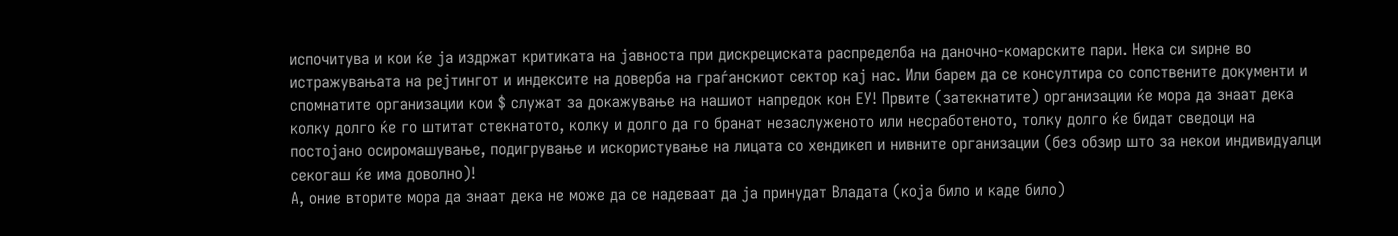испочитува и кои ќе ја издржат критиката на јавноста при дискрециската распределба на даночно-комарските пари. Нека си ѕирне во истражувањата на рејтингот и индексите на доверба на граѓанскиот сектор кај нас. Или барем да се консултира со сопствените документи и спомнатите организации кои $ служат за докажување на нашиот напредок кон ЕУ! Првите (затекнатите) организации ќе мора да знаат дека колку долго ќе го штитат стекнатото, колку и долго да го бранат незаслуженото или несработеното, толку долго ќе бидат сведоци на постојано осиромашување, подигрување и искористување на лицата со хендикеп и нивните организации (без обзир што за некои индивидуалци секогаш ќе има доволно)!
А, оние вторите мора да знаат дека не може да се надеваат да ја принудат Владата (која било и каде било)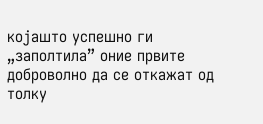којашто успешно ги „заполтила” оние првите доброволно да се откажат од толку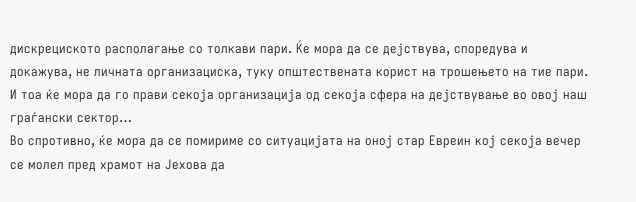дискрециското располагање со толкави пари. Ќе мора да се дејствува, споредува и докажува, не личната организациска, туку општествената корист на трошењето на тие пари. И тоа ќе мора да го прави секоја организација од секоја сфера на дејствување во овој наш граѓански сектор…
Во спротивно, ќе мора да се помириме со ситуацијата на оној стар Евреин кој секоја вечер се молел пред храмот на Јехова да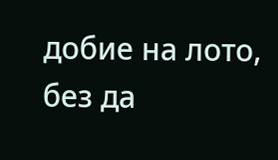добие на лото, без да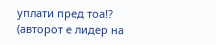уплати пред тоа!?
(авторот е лидер на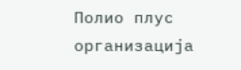Полио плус организација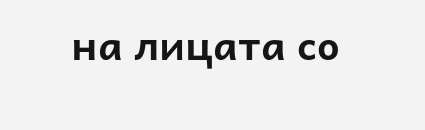на лицата со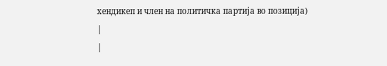хендикеп и член на политичка партија во позиција)
|
|